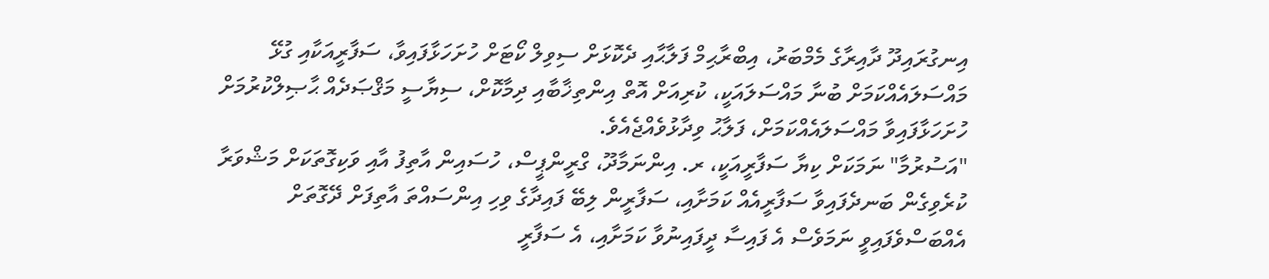އިނގުރައިދޫ ދާއިރާގެ މެމްބަރު، އިބްރާޙިމް ފަލާޙާއި ދެކޮޅަށް ސިވިލް ކޯޓަށް ހުށަހަޅާފައިވާ، ސަފާރީއަކާއި ގުޅޭ މައްސަލައެއްކަމަށް ބުނާ މައްސަލައަކީ، ކުރިއަށް އޮތް އިންތިޚާބާއި ދިމާކޮށް، ސިޔާސީ މަޤްޞަދެއް ޙާޞިލްކުރުމަށް ހުށަހަޅާފައިވާ މައްސަލައެއްކަމަށް، ފަލާޙު ވިދާޅުވެއްޖެއެވެ.
"އަސުރުމާ" ނަމަކަށް ކިޔާ ސަފާރީއަކީ، ރ. އިންނަމާދޫ، ގްރީންޕީސް، ހުސައިން އާތިފު އާއި ވަކިގޮތަކަށް މަޝްވަރާ ކުރެވިގެން ބަނދެފައިވާ ސަފާރީއެއް ކަމަށާއި، ސަފާރީން ލިބޭ ފައިދާގެ ވިހި އިންސައްތަ އާތިފަށް ދޭގޮތަށް އެއްބަސްވެފައިވީ ނަމަވެސް އެ ފައިސާ ދީފައިނުވާ ކަމަށާއި، އެ ސަފާރީ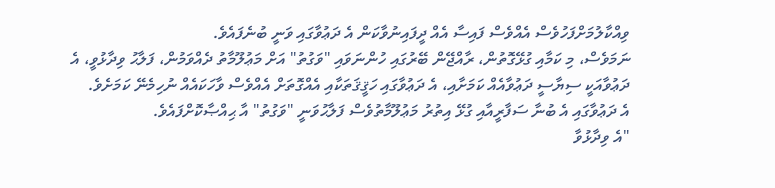ވިއްކާލުމަށްފަހުވެސް އެއްވެސް ފައިސާ އެއް ދީފައިނުވާކަން އެ ދަޢުވާގައި ވަނީ ބުނެފައެވެ.
ނަމަވެސް، މި ކަމާއި ގުޅޭގޮތުން، ރާއްޖޭން ބޭރުގައި ހުންނަވައި "ވަގުތު" އަށް މަޢުލޫމާތު ދެއްވަމުން، ފަލާޙު ވިދާޅުވީ، އެ ދަޢުވާއަކީ ސިޔާސީ ދަޢުވާއެއް ކަމަށާއި، އެ ދަޢުވާގައި ހަޤީޤަތަކާއި އެއްގޮތަށް އެއްވެސް ވާހަކައެއް ނުހިމެނޭ ކަމަށެވެ.
އެ ދަޢުވާގައި އެ ބުނާ ސަފާރީއާއި ގުޅޭ އިތުރު މަޢުލޫމާތުވެސް ފަލާޙުވަނީ "ވަގުތު" އާ ޙިއްޞާކޮށްފައެވެ.
"އެ ވިދާޅުވާ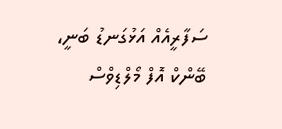ސަފާރީއެއް އަޅުގަނޑު ބަނީ، ބޭންކް އޮފް މޯލްޑިވްސް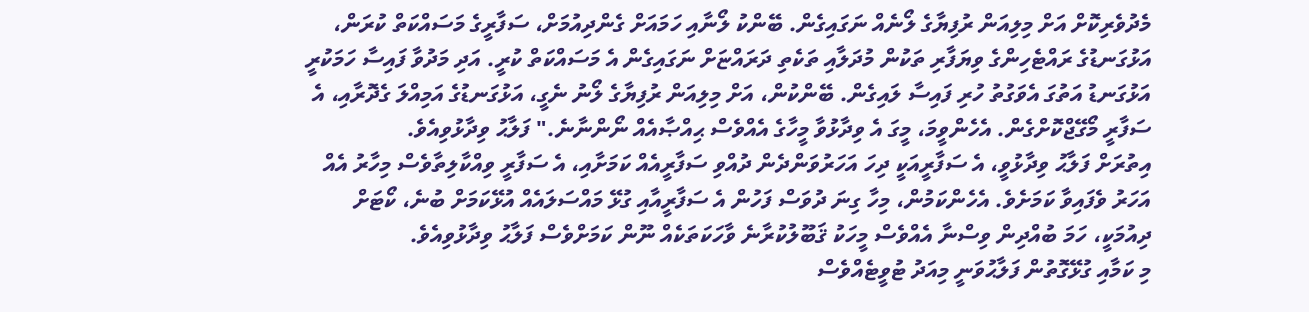މެދުވެރިކޮށް އަށް މިލިއަން ރުފިޔާގެ ލޯނެއް ނަގައިގެން. ބޭންކު ލޯނާއި ހަމައަށް ގެންދިއުމަށް، ސަފާރީގެ މަސައްކަތް ކުރަން، އަޅުގަނޑުގެ ރައްޓެހިންގެ ވިޔަފާރި ތަކުން މުދަލާއި ތަކެތި ދަރައްޏަށް ނަގައިގެން އެ މަސައްކަތް ކުރީ. އަދި މަދުވާ ފައިސާ ހަމަކުރީ އަޅުގަނޑު އަތުގަ އެވަގުތު ހުރި ފައިސާ ލައިގެން. ބޭންކުން، އަށް މިލިއަން ރުފިޔާގެ ލޯނު ނެގީ، އަޅުގަނޑުގެ އަމިއްލަ ގެދޮރާއި، އެ ސަފާރީ މޯގޭޖްކޮށްގެން. އެހެންވީމަ، މީގަ އެ ވިދާޅުވާ މީހާގެ އެއްވެސް ޙިއްޞާއެއް ނޯންނާނެ." ފަލާޙު ވިދާޅުވިއެވެ.
އިތުރަށް ފަލާޙު ވިދާޅުވީ، އެ ސަފާރީއަކީ ދިހަ އަހަރުވަންދެން ދުއްވި ސަފާރީއެއް ކަމަށާއި، އެ ސަފާރީ ވިއްކާލިތާވެސް މިހާރު އެއް އަހަރު ވެފައިވާ ކަމަށެވެ. އެހެންކަމުން، މިހާ ގިނަ ދުވަސް ފަހުން އެ ސަފާރީއާއި ގުޅޭ މައްސަލައެއް އުޅޭކަމަށް ބުނެ، ކޯޓަށް ދިއުމަކީ، ހަމަ ބުއްދިން ވިސްނާ އެއްވެސް މީހަކު ޤަބޫލުކުރާނެ ވާހަކަތަކެއް ނޫން ކަމަށްވެސް ފަލާޙު ވިދާޅުވިއެވެ.
މި ކަމާއި ގުޅޭގޮތުން ފަލާޙުވަނީ މިއަދު ޓުވީޓެއްވެސް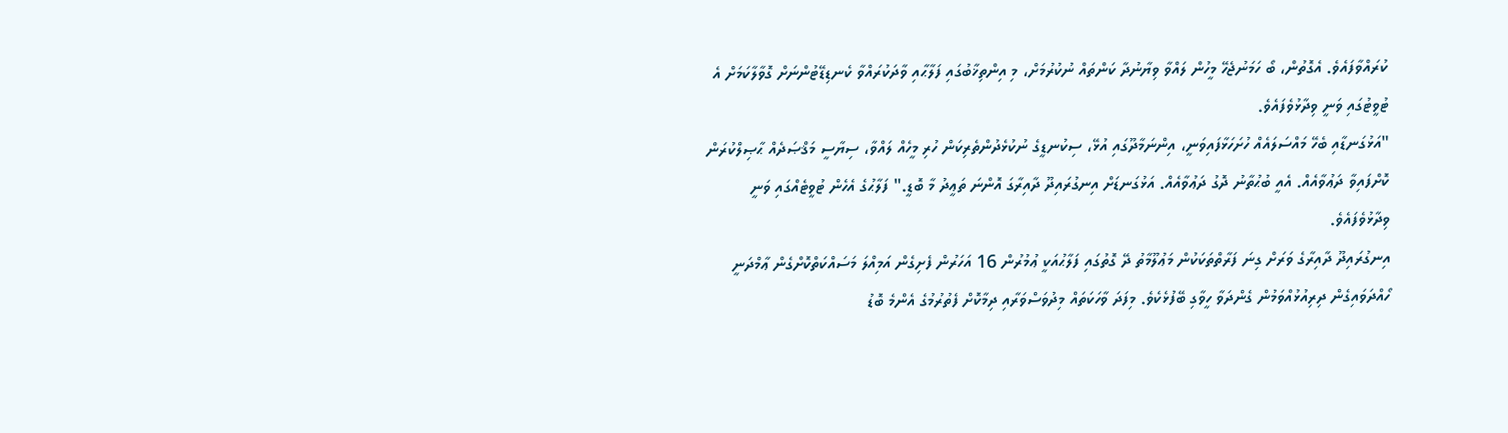ކުރައްވާފައެވެ. އެގޮތުން، ބޯ ހަމަނުޖެހޭ މީހުން ލައްވާ ވިޔާނުދާ ކަންތައް ނުކުރުމަށް، މި އިންތިޚާބުގައި ފަލާޙާއި ވާދަކުރައްވާ ކެނޑިޑޭޓުންނަށް ގޮވާލާކަމަށް އެ ޓުވީޓުގައި ވަނީ ވިދާޅުވެފައެވެ.
"އަޅުގަނޑާއި ބެހޭ މައްސަލައެއް ހުށަހަޅާފައިވަނީ، އިންނަމާދޫގައި އުޅޭ، ސިކުނޑީގެ ނުކުޅެދުންތެރިކަން ހުރި މީހެއް ލައްވާ، ސިޔާސީ މަޤްޞަދެއް ޙާޞިލްކުރަން ކޮށްފައިވާ ދަޢުވާއެއް. އެއީ ބުޙުތާނު ދޮގު ދަޢުވާއެއް. އަޅުގަނޑަށް އިނގުރައިދޫ ދާއިރާގަ އޮންނަ ތަޢީދު މާ ބޮޑީ." ފަލާޙުގެ އެހެން ޓުވީޓެއްގައި ވަނީ ވިދާޅުވެފައެވެ.
އިނގުރައިދޫ ދާއިރާގެ ވަރަށް ގިނަ ފަރާތްތަކަކުން މަޢުލޫމާތު ދޭ ގޮތުގައި ފަލާޙުއަކީ ޢުމުރުން 16 އަހަރުން ފެށިގެން އަމިއްލަ މަސައްކަތްކޮށްގެން ޢާމްދަނީ ހޯއްދަވައިގެން ދިރިއުޅުއްވަމުން ގެންދަވާ ހީވާގި ބޭފުޅެކެވެ. މިފަދަ ވާހަކަތައް މިދުވަސްވަރާއި ދިމާކޮށް ފެތުރުމުގެ އެންމެ ބޮޑު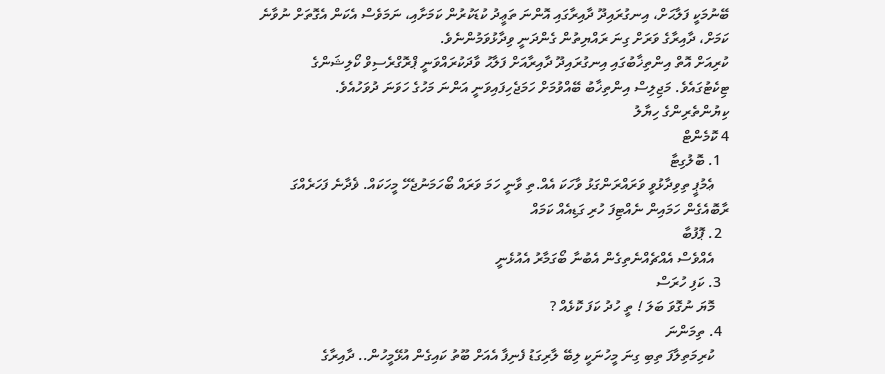ބޭނުމަކީ ފަލާޙަށް، އިނގުރައިދޫ ދާއިރާގައި އޮންނަ ތަޢީދު ކުޑަކުރުން ކަމަށާއި، ނަމަވެސް އެކަން އެގޮތަށް ނުވާނެ ކަމަށް، ދާއިރާގެ ވަރަށް ގިނަ ރައްޔިތުން ގެންދަނީ ވިދާޅުވަމުންނެވެ.
ކުރިއަށް އޮތް އިންތިޚާބުގައި އިނގުރައިދޫ ދާއިރާއަށް ފަލާޙު ވާދަކުރައްވަނީ ޕްރޮގްރެސިވް ކޯލިޝަންގެ ޓިކެޓުގައެވެ. މަޖިލިސް އިންތިޚާބު ބޭއްވުމަށް ހަމަޖެހިފައިވަނީ އަންނަ މަހުގެ ހަވަނަ ދުވަހުއެވެ.
ކިޔުންތެރިންގެ ހިޔާލު
4 ކޮމެންޓް
  1. ބޮލުގިޓާ
    ޢެމުޕީ ތިވިދާޅުވީ ވަރައްރަންގަޅު ވާހަކަ އެއް.ތި ވާނީ ހަމަ ވަރައް ބޯހަމަނުޖެހޭ މީހަކައް. ޥެދާނެ ފަހަރެއްގަ ރާބޮއެގެން ހަމައިން ނެއްޓިފަ ހުރި ގަޑިއެއް ކަމައް
  2. ޕޮފުބާ
    އެއްވެސް އެއްޗެއްނެތިގެން އެބުނާ ބޯގަމާރު އެއުޅެނީ
  3. ކަފި ހުރަސް
    މޮޔަ ނުގޮވަ ބަލަ ! ތީ ހުދު ކަފަ ކޮޅެއް ?
  4. ތިމަންނަ
    ކުރިމަތިލާފަ ތިބި ގިނަ މީހުނަކީ ލިބޭ ލާރިގަޑު ފެނިފާ އެއަށް ބޫތު ކައިގެން އުޅޭމީހުން.. ދާއިރާގެ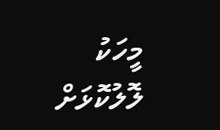މީހަކު ލޮލުކޮޅަށް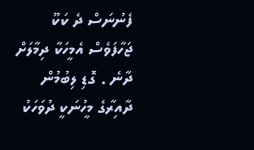ފެނުނަސް ދެ ކަކޫ ޖަހާފަވެސް އެމީހަކާ ދިމާލަށް ދާނެ . ގޮޑި ލިބުމުން ދާއިރާގެ މީހުނަކީ ދުވަހަކު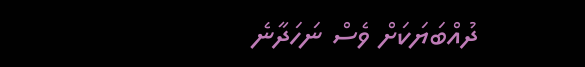ދުއްބަޔަކަށް ވެސް ނަހަދާނެ